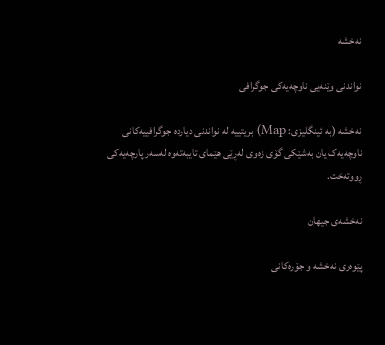نەخشە

نواندنی وێنەیی ناوچەیەکی جوگرافی

نەخشە (بە ئینگلیزی: Map) بریتییە لە نواندنی دیاردە جوگرافییەکانی ناوچەیەک یان بەشێکی گۆی زەوی لەڕێی ھێمای تایبەتەوە لەسەر پارچەیەکی ڕووتەخت.

نەخشەی جیھان

پێوەری نەخشە و جۆرەکانی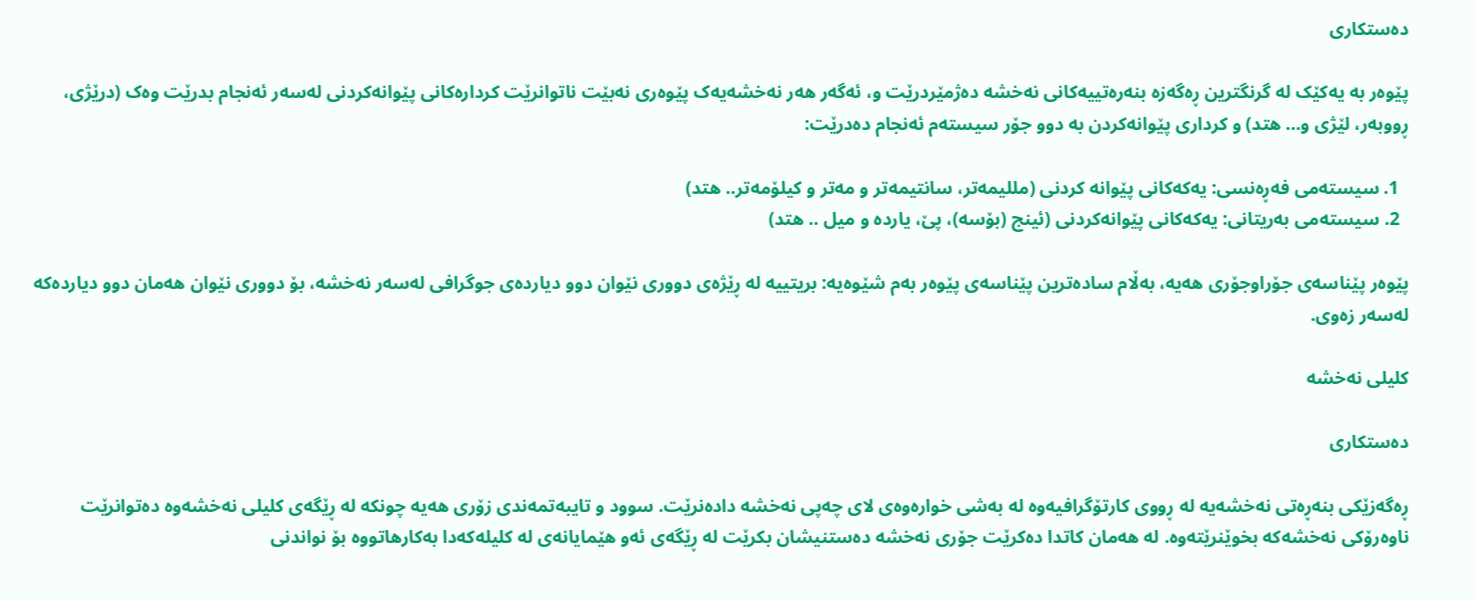دەستکاری

پێوەر بە یەکێک لە گرنگترین ڕەگەزە بنەرەتییەکانی نەخشە دەژمێردرێت و، ئەگەر ھەر نەخشەیەک پێوەری نەبێت ناتوانرێت کردارەکانی پێوانەکردنی لەسەر ئەنجام بدرێت وەک (درێژی، ڕووبەر، لێژی و… ھتد) و کرداری پێوانەکردن بە دوو جۆر سیستەم ئەنجام دەدرێت:

  1. سیستەمی فەڕەنسی: یەکەکانی پێوانە کردنی (مللیمەتر، سانتیمەتر و مەتر و کیلۆمەتر.. ھتد)
  2. سیستەمی بەریتانی: یەکەکانی پێوانەکردنی (ئینج (بۆسە)، پێ، یاردە و میل .. ھتد)

پێوەر پێناسەی جۆراوجۆری ھەیە، بەڵام سادەترین پێناسەی پێوەر بەم شێوەیە: بریتییە لە ڕێژەی دووری نێوان دوو دیاردەی جوگرافی لەسەر نەخشە، بۆ دووری نێوان ھەمان دوو دیاردەکە لەسەر زەوی.

کلیلی نەخشە

دەستکاری

ڕەگەزێکی بنەڕەتی نەخشەیە لە ڕووی کارتۆگرافیەوە لە بەشی خوارەوەی لای چەپی نەخشە دادەنرێت. سوود و تایبەتمەندی زۆری ھەیە چونکە لە ڕێگەی کلیلی نەخشەوە دەتوانرێت ناوەرۆکی نەخشەکە بخوێنرێتەوە. لە ھەمان کاتدا دەکرێت جۆری نەخشە دەستنیشان بکرێت لە ڕێگەی ئەو ھێمایانەی لە کلیلەکەدا بەکارھاتووە بۆ نواندنی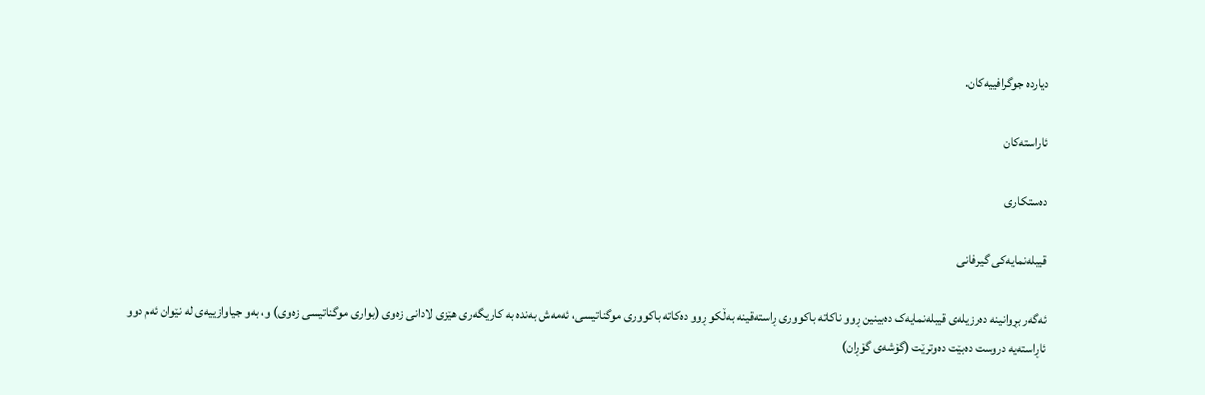دیاردە جوگرافییەکان.

ئاراستەکان

دەستکاری

قیبلەنمایەکی گیرفانی

ئەگەر بڕوانینە دەرزیلەی قیبلەنمایەک دەبینین ڕوو ناکاتە باکووری ڕاستەقینە بەڵکو ڕوو دەکاتە باکووری موگناتیسی، ئەمەش بەندە بە کاریگەری ھێزی لادانی زەوی (بواری موگناتیسی زەوی) و، بەو جیاوازییەی لە نێوان ئەم دوو ئاڕاستەیە دروست دەبێت دەوترێت (گۆشەی گۆڕان)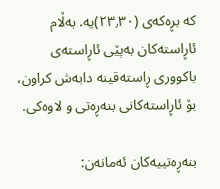کە بڕەکەی (٢٣٫٣٠)یە. بەڵام ئاڕاستەکان بەپێی ئاڕاستەی باکووری ڕاستەقینە دابەش کراون، بۆ ئاڕاستەکانی بنەڕەتی و لاوەکی.

بنەڕەتییەکان ئەمانەن: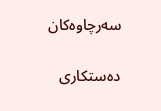سەرچاوەکان

دەستکاری